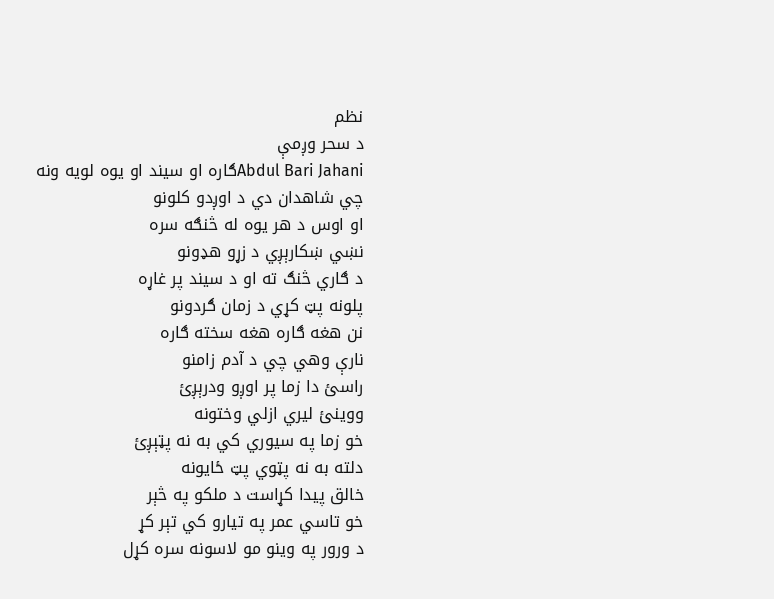نظم
د سحر وږمې
Abdul Bari Jahaniګاره او سيند او يوه لويه ونه
چي شاهدان دي د اوږدو کلونو
او اوس د هر يوه له څنګه سره
نښي ښکارېږي د زړو هډونو
د ګاري څنګ ته او د سيند پر غاړه
پلونه پټ کړي د زمان ګردونو
نن هغه ګاره هغه سخته ګاره
نارې وهي چي د آدم زامنو
راسئ دا زما پر اوږو ودرېږئ
ووينئ ليري ازلي وختونه
خو زما په سيوري کي به نه پټېږئ
دلته به نه پټوي پټ ځايونه
خالق پيدا کړاست د ملکو په څېر
خو تاسي عمر په تيارو کي تېر کړ
د ورور په وينو مو لاسونه سره کړل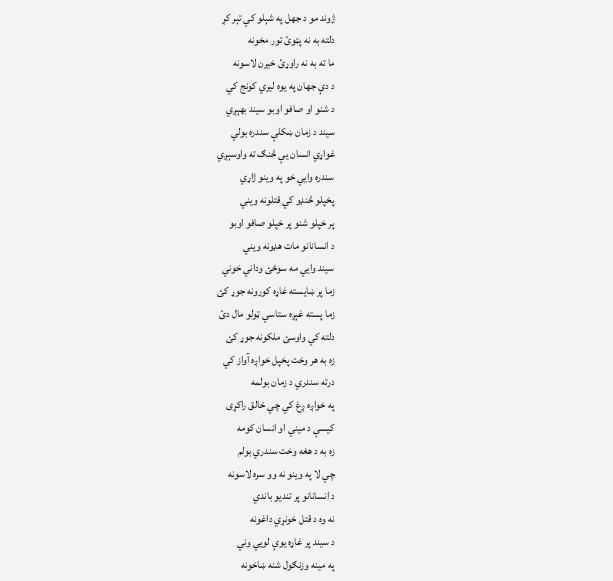ژوند مو د جهل په شېلو کي تېر کړ
دلته به نه پټوئ تور مخونه
ما ته به نه راوړئ خيرن لاسونه
د دې جهان په يوه ليري کونج کي
د شنو او صافو اوبو سيند بهېږي
سيند د زمان ښکلې سندره بولي
غواړي انسان يې څنګ ته واوسېږي
سندره وايي خو په وينو ژاړي
پخپلو څنډو کي قتلونه ويني
پر خپلو شنو پر خپلو صافو اوبو
د انسانانو مات هډونه ويني
سيند وايي مه سوځئ وداني خوني
زما پر ښايسته غاړه کورونه جوړ کئ
زما پسته غېږه ستاسي ټولو مال دئ
دلته کي واوسئ ملکونه جوړ کئ
زه به هر وخت پخپل خواږه آواز کي
درته سندري د زمان بولمه
په خواږه ږغ کي چي خالق راکړى
کيسې د ميني او انسان کومه
زه به د هغه وخت سندري بولم
چي لا په وينو نه وو سره لاسونه
د انسانانو پر تنديو باندي
نه وه د قتل خونړي داغونه
د سيند پر غاړه يوې لويي وني
په مينه وزنګول شنه ښاخونه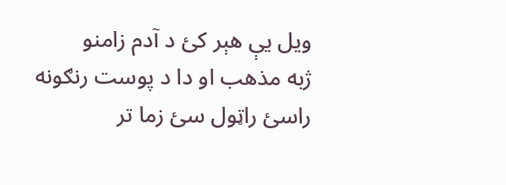ويل يې هېر کئ د آدم زامنو
ژبه مذهب او دا د پوست رنګونه
راسئ راټول سئ زما تر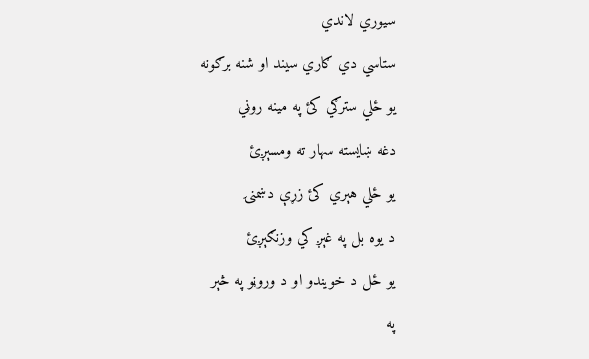سيوري لاندي
ستاسي دي ګاري سيند او شنه برګونه
يو ځلي سترګي کئ په مينه روڼي
دغه ښايسته سهار ته ومسېږئ
يو ځلي هېري کئ زړې دښمنۍ
د يوه بل په غېږ کي وزنګېږئ
يو ځل د خويندو او د وروڼو په څېر
په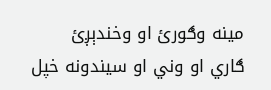مينه وګورئ او وخندېږئ
ګاري او وني او سيندونه خپل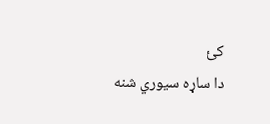کئ
دا ساړه سيوري شنه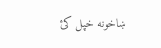ښاخونه خپل کئ